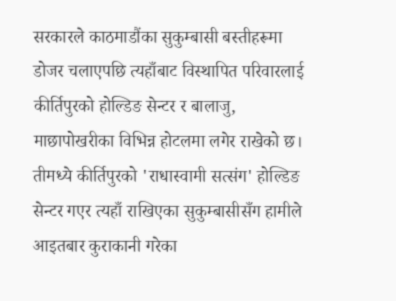सरकारले काठमाडौंका सुकुम्बासी बस्तीहरूमा डोजर चलाएपछि त्यहाँबाट विस्थापित परिवारलाई कीर्तिपुरको होल्डिङ सेन्टर र बालाजु, माछापोखरीका विभिन्न होटलमा लगेर राखेको छ।
तीमध्ये कीर्तिपुरको 'राधास्वामी सत्संग' होल्डिङ सेन्टर गएर त्यहाँ राखिएका सुकुम्बासीसँग हामीले आइतबार कुराकानी गरेका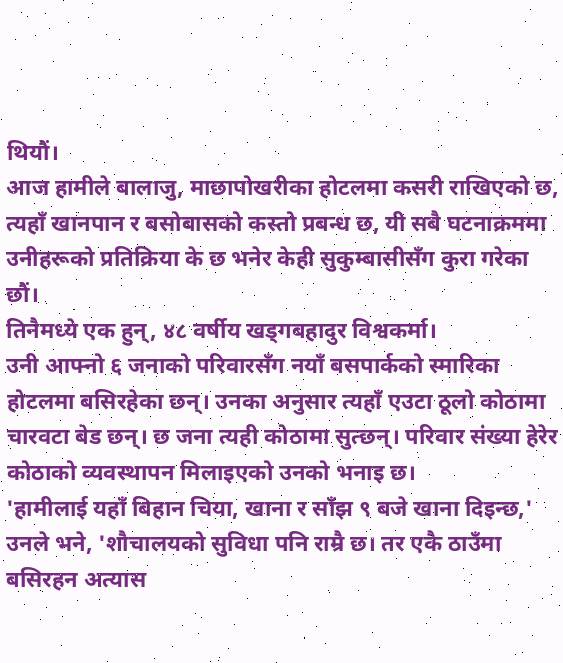थियौं।
आज हामीले बालाजु, माछापोखरीका होटलमा कसरी राखिएको छ, त्यहाँ खानपान र बसोबासको कस्तो प्रबन्ध छ, यी सबै घटनाक्रममा उनीहरूको प्रतिक्रिया के छ भनेर केही सुकुम्बासीसँग कुरा गरेका छौं।
तिनैमध्ये एक हुन्, ४८ वर्षीय खड्गबहादुर विश्वकर्मा।
उनी आफ्नो ६ जनाको परिवारसँग नयाँ बसपार्कको स्मारिका होटलमा बसिरहेका छन्। उनका अनुसार त्यहाँ एउटा ठूलो कोठामा चारवटा बेड छन्। छ जना त्यही कोठामा सुत्छन्। परिवार संख्या हेरेर कोठाको व्यवस्थापन मिलाइएको उनको भनाइ छ।
'हामीलाई यहाँ बिहान चिया, खाना र साँझ ९ बजे खाना दिइन्छ,' उनले भने, 'शौचालयको सुविधा पनि राम्रै छ। तर एकै ठाउँमा बसिरहन अत्यास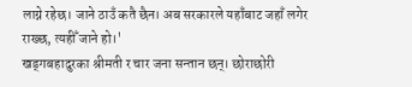लाग्ने रहेछ। जाने ठाउँ कतै छैन। अब सरकारले यहाँबाट जहाँ लगेर राख्छ, त्यहीँ जाने हो।'
खड्गबहादुरका श्रीमती र चार जना सन्तान छन्। छोराछोरी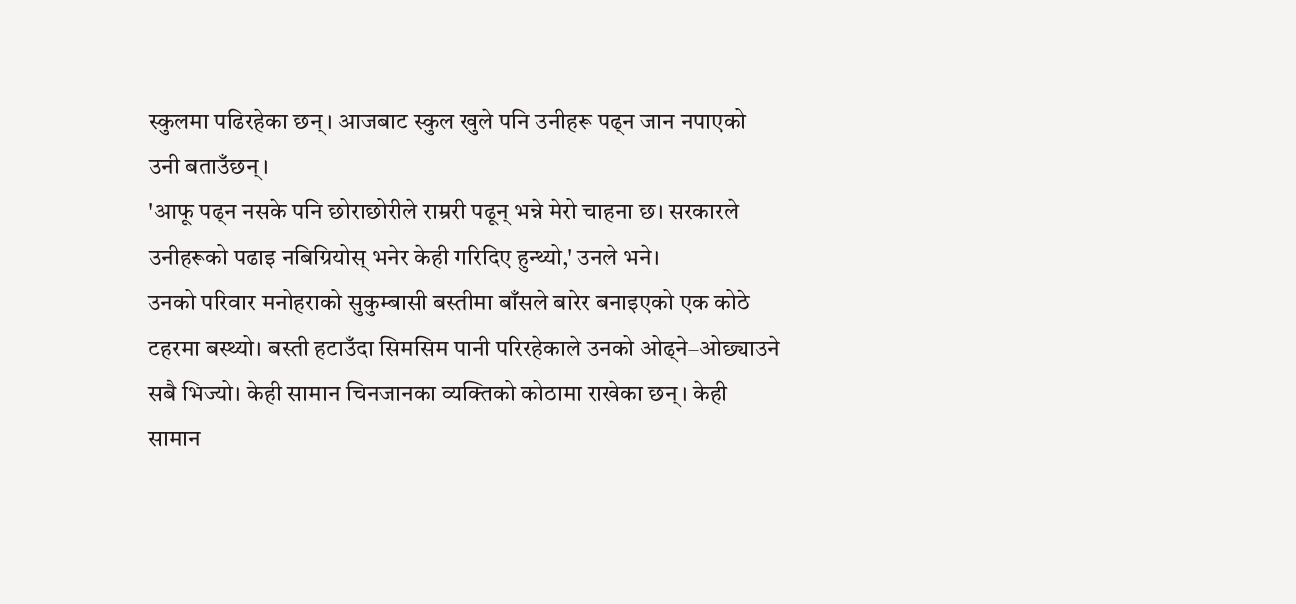स्कुलमा पढिरहेका छन्। आजबाट स्कुल खुले पनि उनीहरू पढ्न जान नपाएको उनी बताउँछन्।
'आफू पढ्न नसके पनि छोराछोरीले राम्ररी पढून् भन्ने मेरो चाहना छ। सरकारले उनीहरूको पढाइ नबिग्रियोस् भनेर केही गरिदिए हुन्थ्यो,' उनले भने।
उनको परिवार मनोहराको सुकुम्बासी बस्तीमा बाँसले बारेर बनाइएको एक कोठे टहरमा बस्थ्यो। बस्ती हटाउँदा सिमसिम पानी परिरहेकाले उनको ओढ्ने–ओछ्याउने सबै भिज्यो। केही सामान चिनजानका व्यक्तिको कोठामा राखेका छन्। केही सामान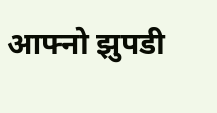आफ्नो झुपडी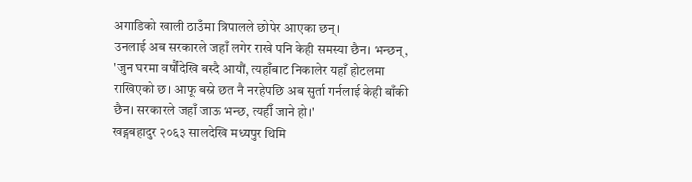अगाडिको खाली ठाउँमा त्रिपालले छोपेर आएका छन्।
उनलाई अब सरकारले जहाँ लगेर राखे पनि केही समस्या छैन। भन्छन्, 'जुन घरमा वर्षौंदेखि बस्दै आयौं, त्यहाँबाट निकालेर यहाँ होटलमा राखिएको छ। आफू बस्ने छत नै नरहेपछि अब सुर्ता गर्नलाई केही बाँकी छैन। सरकारले जहाँ जाऊ भन्छ, त्यहीँ जाने हो।'
खड्गबहादुर २०६३ सालदेखि मध्यपुर थिमि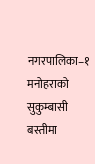नगरपालिका–१ मनोहराको सुकुम्बासी बस्तीमा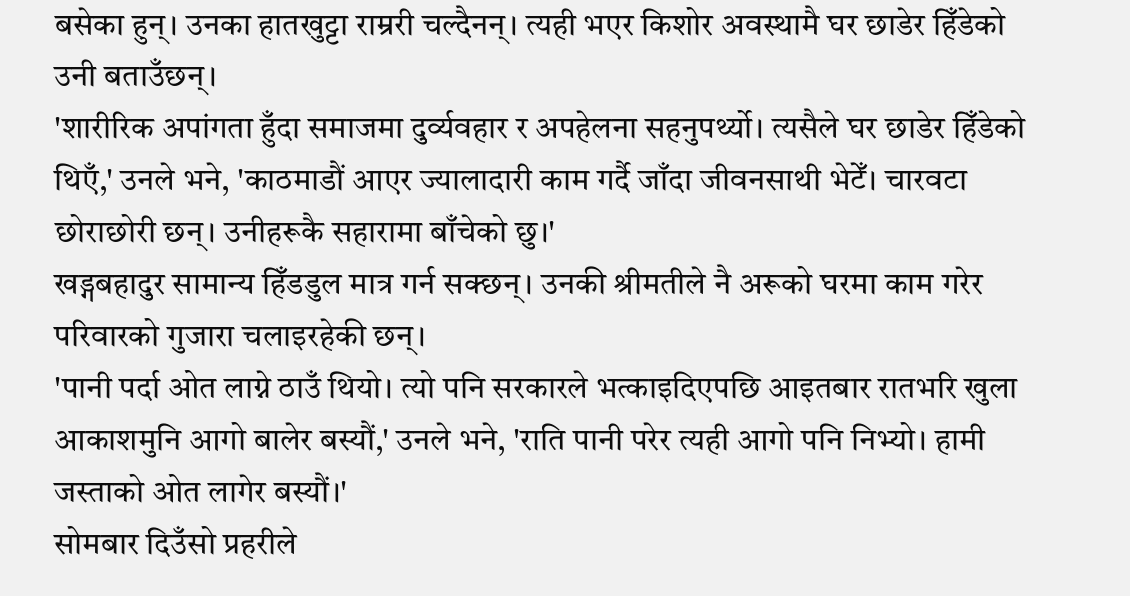बसेका हुन्। उनका हातखुट्टा राम्ररी चल्दैनन्। त्यही भएर किशोर अवस्थामै घर छाडेर हिँडेको उनी बताउँछन्।
'शारीरिक अपांगता हुँदा समाजमा दुर्व्यवहार र अपहेलना सहनुपर्थ्यो। त्यसैले घर छाडेर हिँडेको थिएँ,' उनले भने, 'काठमाडौं आएर ज्यालादारी काम गर्दै जाँदा जीवनसाथी भेटेँ। चारवटा छोराछोरी छन्। उनीहरूकै सहारामा बाँचेको छु।'
खड्गबहादुर सामान्य हिँडडुल मात्र गर्न सक्छन्। उनकी श्रीमतीले नै अरूको घरमा काम गरेर परिवारको गुजारा चलाइरहेकी छन्।
'पानी पर्दा ओत लाग्ने ठाउँ थियो। त्यो पनि सरकारले भत्काइदिएपछि आइतबार रातभरि खुला आकाशमुनि आगो बालेर बस्यौं,' उनले भने, 'राति पानी परेर त्यही आगो पनि निभ्यो। हामी जस्ताको ओत लागेर बस्यौं।'
सोमबार दिउँसो प्रहरीले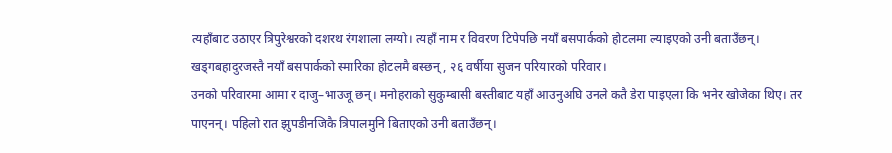त्यहाँबाट उठाएर त्रिपुरेश्वरको दशरथ रंगशाला लग्यो। त्यहाँ नाम र विवरण टिपेपछि नयाँ बसपार्कको होटलमा ल्याइएको उनी बताउँछन्।
खड्गबहादुरजस्तै नयाँ बसपार्कको स्मारिका होटलमै बस्छन्, २६ वर्षीया सुजन परियारको परिवार।
उनको परिवारमा आमा र दाजु–भाउजू छन्। मनोहराको सुकुम्बासी बस्तीबाट यहाँ आउनुअघि उनले कतै डेरा पाइएला कि भनेर खोजेका थिए। तर पाएनन्। पहिलो रात झुपडीनजिकै त्रिपालमुनि बिताएको उनी बताउँछन्।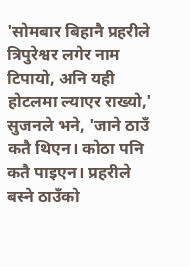'सोमबार बिहानै प्रहरीले त्रिपुरेश्वर लगेर नाम टिपायो, अनि यही होटलमा ल्याएर राख्यो,' सुजनले भने, 'जाने ठाउँ कतै थिएन। कोठा पनि कतै पाइएन। प्रहरीले बस्ने ठाउँको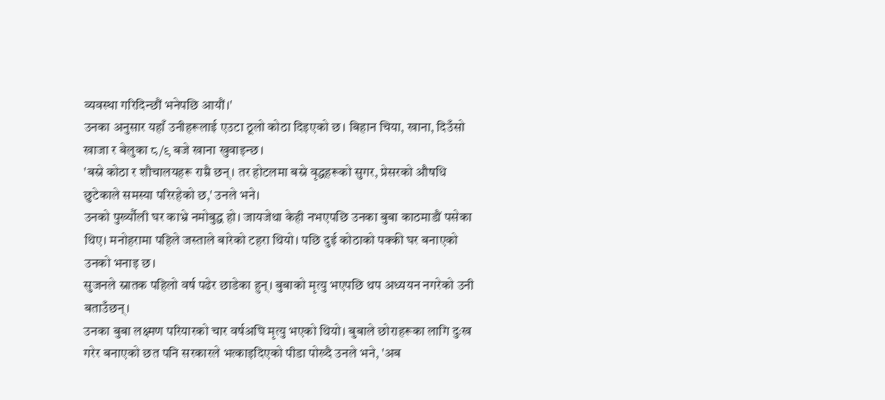व्यवस्था गरिदिन्छौं भनेपछि आयौं।'
उनका अनुसार यहाँ उनीहरूलाई एउटा ठूलो कोठा दिइएको छ। बिहान चिया, खाना, दिउँसो खाजा र बेलुका ८/९ बजे खाना खुवाइन्छ।
'बस्ने कोठा र शौचालयहरू राम्रै छन्। तर होटलमा बस्ने वृद्धहरूको सुगर, प्रेसरको औषधि छुटेकाले समस्या परिरहेको छ,' उनले भने।
उनको पुर्ख्यौली घर काभ्रे नमोबुद्ध हो। जायजेथा केही नभएपछि उनका बुबा काठमाडौं पसेका थिए। मनोहरामा पहिले जस्ताले बारेको टहरा थियो। पछि दुई कोठाको पक्की घर बनाएको उनको भनाइ छ।
सुजनले स्नातक पहिलो वर्ष पढेर छाडेका हुन्। बुबाको मृत्यु भएपछि थप अध्ययन नगरेको उनी बताउँछन्।
उनका बुबा लक्ष्मण परियारको चार वर्षअघि मृत्यु भएको थियो। बुबाले छोराहरूका लागि दुःख गरेर बनाएको छत पनि सरकारले भत्काइदिएको पीडा पोख्दै उनले भने, 'अब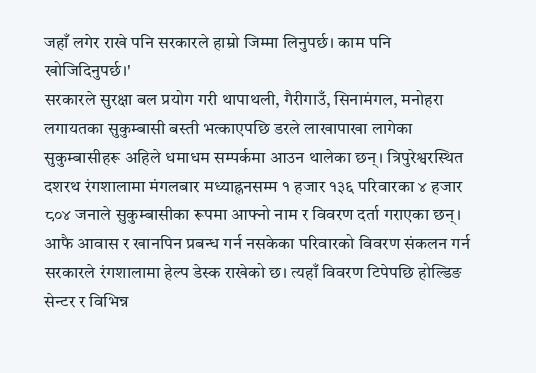जहाँ लगेर राखे पनि सरकारले हाम्रो जिम्मा लिनुपर्छ। काम पनि खोजिदिनुपर्छ।'
सरकारले सुरक्षा बल प्रयोग गरी थापाथली, गैरीगाउँ, सिनामंगल, मनोहरा लगायतका सुकुम्बासी बस्ती भत्काएपछि डरले लाखापाखा लागेका सुकुम्बासीहरू अहिले धमाधम सम्पर्कमा आउन थालेका छन्। त्रिपुरेश्वरस्थित दशरथ रंगशालामा मंगलबार मध्याह्ननसम्म १ हजार १३६ परिवारका ४ हजार ८०४ जनाले सुकुम्बासीका रूपमा आफ्नो नाम र विवरण दर्ता गराएका छन्।
आफै आवास र खानपिन प्रबन्ध गर्न नसकेका परिवारको विवरण संकलन गर्न सरकारले रंगशालामा हेल्प डेस्क राखेको छ। त्यहाँ विवरण टिपेपछि होल्डिङ सेन्टर र विभिन्न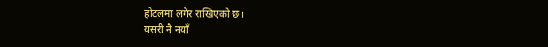होटलमा लगेर राखिएको छ।
यसरी नै नयाँ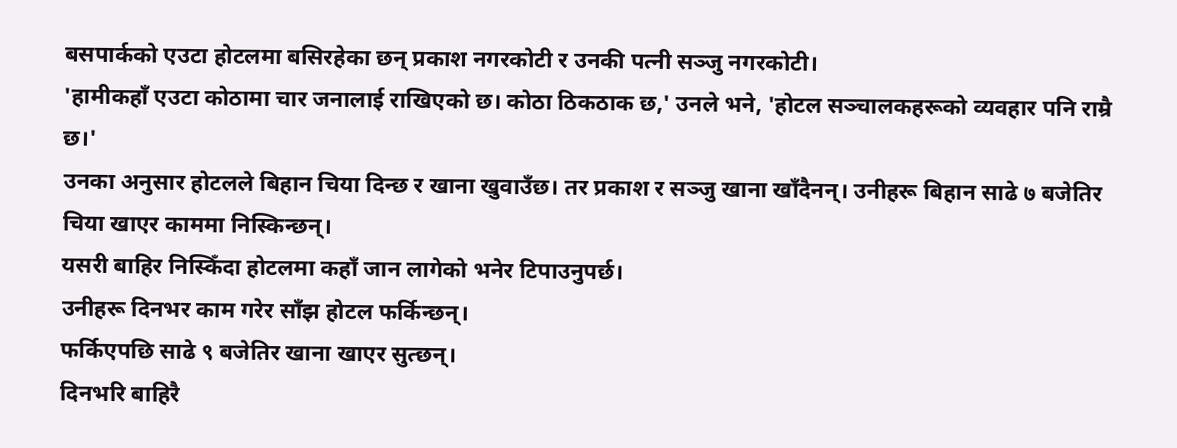बसपार्कको एउटा होटलमा बसिरहेका छन् प्रकाश नगरकोटी र उनकी पत्नी सञ्जु नगरकोटी।
'हामीकहाँ एउटा कोठामा चार जनालाई राखिएको छ। कोठा ठिकठाक छ,' उनले भने, 'होटल सञ्चालकहरूको व्यवहार पनि राम्रै छ।'
उनका अनुसार होटलले बिहान चिया दिन्छ र खाना खुवाउँछ। तर प्रकाश र सञ्जु खाना खाँदैनन्। उनीहरू बिहान साढे ७ बजेतिर चिया खाएर काममा निस्किन्छन्।
यसरी बाहिर निस्किँदा होटलमा कहाँ जान लागेको भनेर टिपाउनुपर्छ।
उनीहरू दिनभर काम गरेर साँझ होटल फर्किन्छन्।
फर्किएपछि साढे ९ बजेतिर खाना खाएर सुत्छन्।
दिनभरि बाहिरै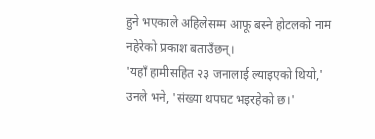हुने भएकाले अहिलेसम्म आफू बस्ने होटलको नाम नहेरेको प्रकाश बताउँछन्।
'यहाँ हामीसहित २३ जनालाई ल्याइएको थियो,' उनले भने, 'संख्या थपघट भइरहेको छ।'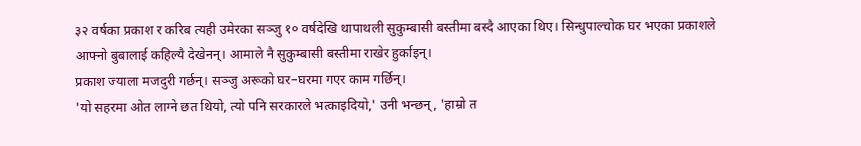३२ वर्षका प्रकाश र करिब त्यही उमेरका सञ्जु १० वर्षदेखि थापाथली सुकुम्बासी बस्तीमा बस्दै आएका थिए। सिन्धुपाल्चोक घर भएका प्रकाशले आफ्नो बुबालाई कहिल्यै देखेनन्। आमाले नै सुकुम्बासी बस्तीमा राखेर हुर्काइन्।
प्रकाश ज्याला मजदुरी गर्छन्। सञ्जु अरूको घर–घरमा गएर काम गर्छिन्।
'यो सहरमा ओत लाग्ने छत थियो, त्यो पनि सरकारले भत्काइदियो,' उनी भन्छन्, 'हाम्रो त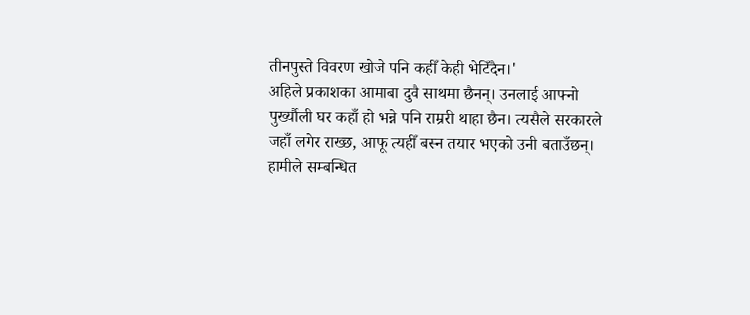तीनपुस्ते विवरण खोजे पनि कहीँ केही भेटिँदैन।'
अहिले प्रकाशका आमाबा दुवै साथमा छैनन्। उनलाई आफ्नो पुर्ख्यौली घर कहाँ हो भन्ने पनि राम्ररी थाहा छैन। त्यसैले सरकारले जहाँ लगेर राख्छ, आफू त्यहीँ बस्न तयार भएको उनी बताउँछन्।
हामीले सम्बन्धित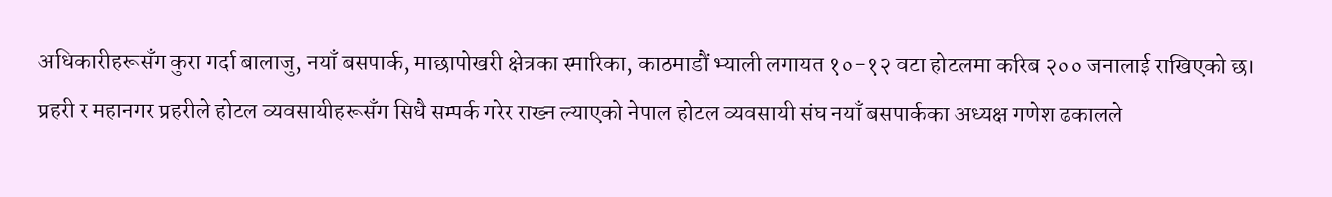अधिकारीहरूसँग कुरा गर्दा बालाजु, नयाँ बसपार्क, माछापोखरी क्षेत्रका स्मारिका, काठमाडौं भ्याली लगायत १०-१२ वटा होटलमा करिब २०० जनालाई राखिएको छ। प्रहरी र महानगर प्रहरीले होटल व्यवसायीहरूसँग सिधै सम्पर्क गरेर राख्न ल्याएको नेपाल होटल व्यवसायी संघ नयाँ बसपार्कका अध्यक्ष गणेश ढकालले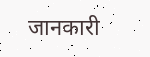जानकारी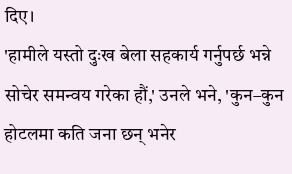दिए।
'हामीले यस्तो दुःख बेला सहकार्य गर्नुपर्छ भन्ने सोचेर समन्वय गरेका हौं,' उनले भने, 'कुन–कुन होटलमा कति जना छन् भनेर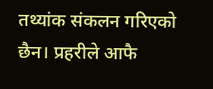तथ्यांक संकलन गरिएको छैन। प्रहरीले आफै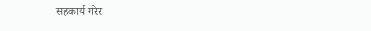सहकार्य गरेर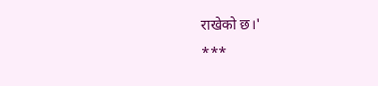राखेको छ।'
***